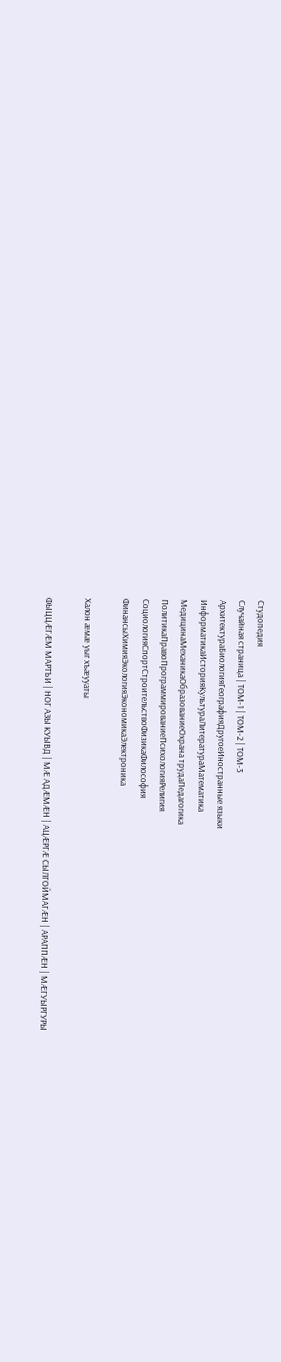Студопедия
Случайная страница | ТОМ-1 | ТОМ-2 | ТОМ-3
АрхитектураБиологияГеографияДругоеИностранные языки
ИнформатикаИсторияКультураЛитератураМатематика
МедицинаМеханикаОбразованиеОхрана трудаПедагогика
ПолитикаПравоПрограммированиеПсихологияРелигия
СоциологияСпортСтроительствоФизикаФилософия
ФинансыХимияЭкологияЭкономикаЭлектроника

Халон æмæ уыг хъæууаты

ФЫЦЦÆГÆМ МАРТЪИ | НОГ АЗЫ КУЫВД | МÆ АДÆМÆН | АЦÆРГÆ СЫЛГОЙМАГÆН | АРАППÆН | МÆГУЫРГУРЫ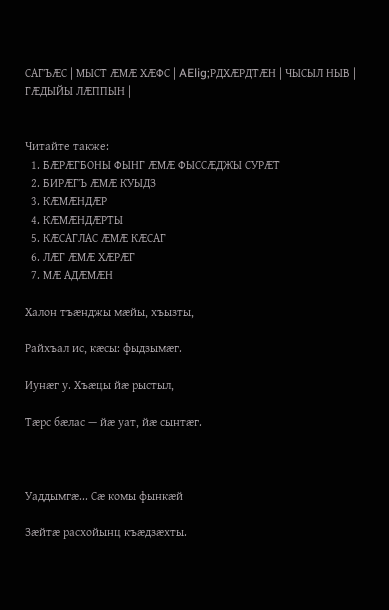САГЪÆС | МЫСТ ÆМÆ ХÆФС | AElig;РДХÆРДТÆН | ЧЫСЫЛ НЫВ | ГÆДЫЙЫ ЛÆППЫН |


Читайте также:
  1. БÆРÆГБОНЫ ФЫНГ ÆМÆ ФЫССÆДЖЫ СУРÆТ
  2. БИРÆГЪ ÆМÆ КУЫДЗ
  3. КÆМÆНДÆР
  4. КÆМÆНДÆРТЫ
  5. КÆСАГЛАС ÆМÆ КÆСАГ
  6. ЛÆГ ÆМÆ ХÆРÆГ
  7. МÆ АДÆМÆН

Халон тъæнджы мæйы, хъызты,

Райхъал ис, кæсы: фыдзымæг.

Иунæг у. Хъæцы йæ рыстыл,

Тæрс бæлас — йæ уат, йæ сынтæг.



Уаддымгæ... Сæ комы фынкæй

Зæйтæ расхойынц къæдзæхты.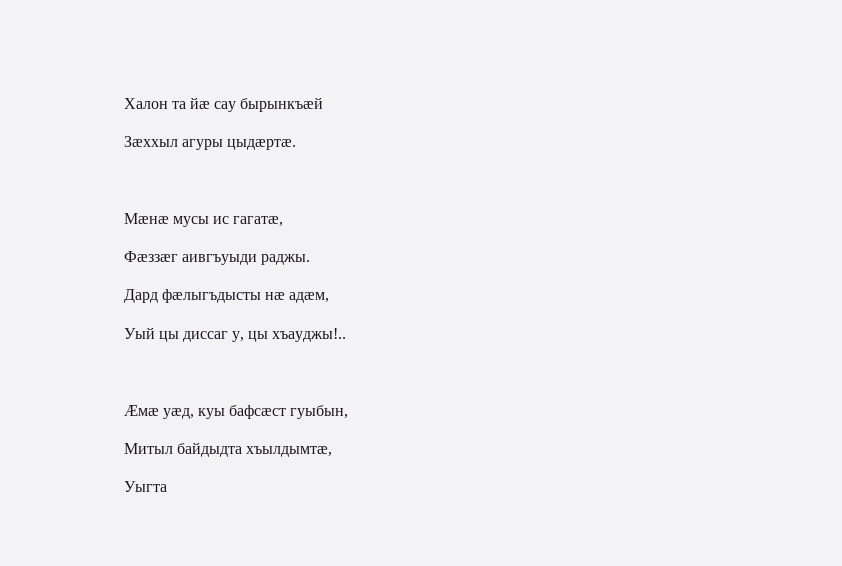Халон та йæ сау бырынкъæй

Зæххыл агуры цыдæртæ.



Мæнæ мусы ис гагатæ,

Фæззæг аивгъуыди раджы.

Дард фæлыгъдысты нæ адæм,

Уый цы диссаг у, цы хъауджы!..



Æмæ уæд, куы бафсæст гуыбын,

Митыл байдыдта хъылдымтæ,

Уыгта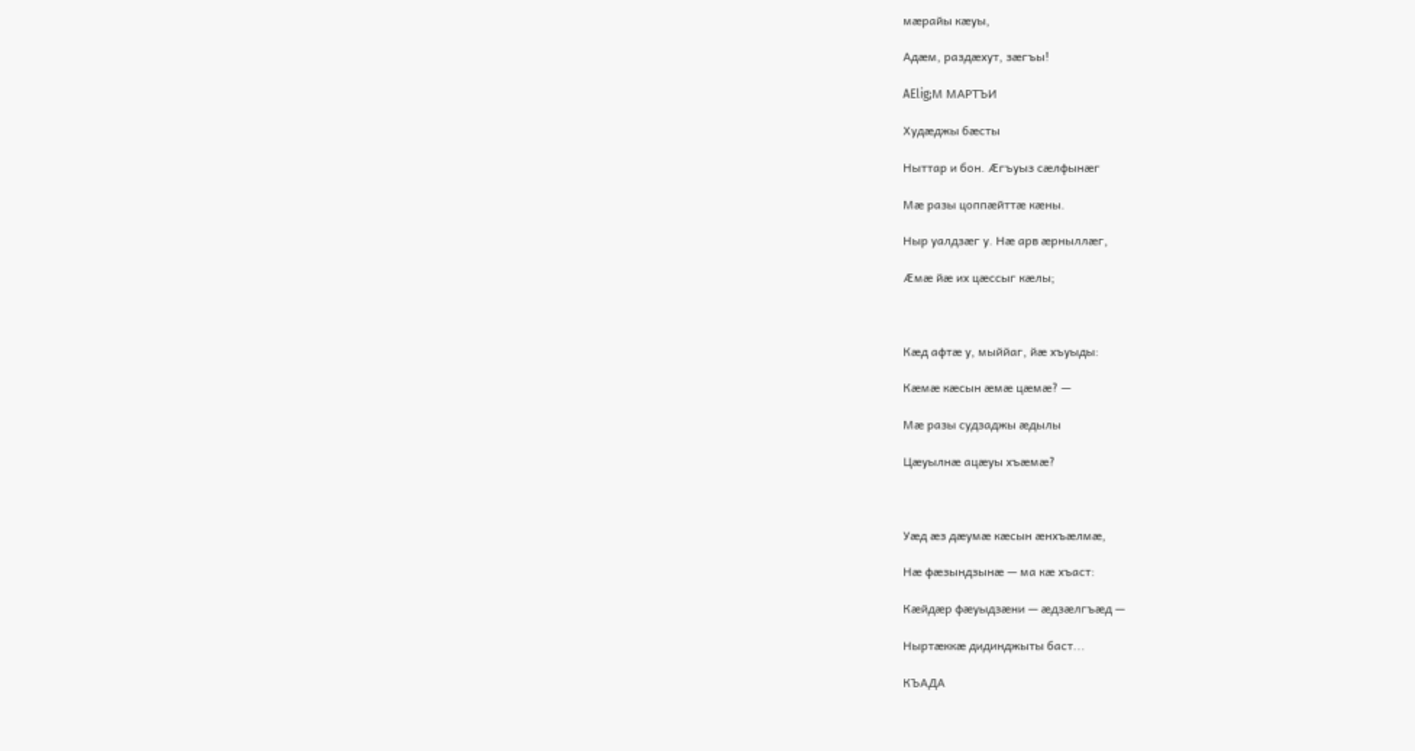мæрайы кæуы,

Адæм, раздæхут, зæгъы!

AElig;М МАРТЪИ

Худæджы бæсты

Ныттар и бон. Æгъуыз сæлфынæг

Мæ разы цоппæйттæ кæны.

Ныр уалдзæг у. Нæ арв æрныллæг,

Æмæ йæ их цæссыг кæлы;



Кæд афтæ у, мыййаг, йæ хъуыды:

Кæмæ кæсын æмæ цæмæ? —

Мæ разы судзаджы æдылы

Цæуылнæ ацæуы хъæмæ?



Уæд æз дæумæ кæсын æнхъæлмæ,

Нæ фæзындзынæ — ма кæ хъаст:

Кæйдæр фæуыдзæни — æдзæлгъæд —

Ныртæккæ дидинджыты баст...

КЪАДА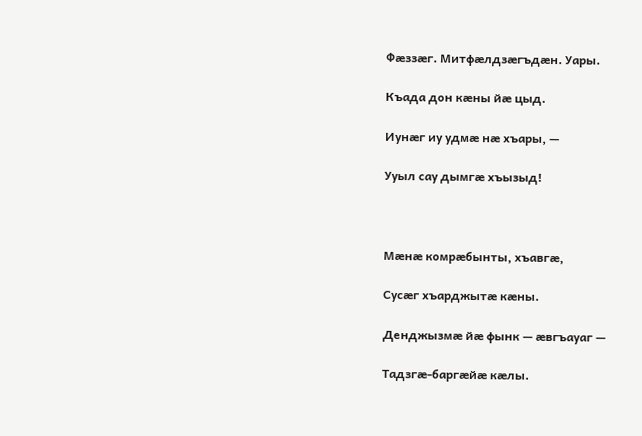Фæззæг. Митфæлдзæгъдæн. Уары.

Къада дон кæны йæ цыд.

Иунæг иу удмæ нæ хъары, —

Ууыл сау дымгæ хъызыд!



Мæнæ комрæбынты, хъавгæ,

Сусæг хъарджытæ кæны.

Денджызмæ йæ фынк — æвгъауаг —

Тадзгæ-баргæйæ кæлы.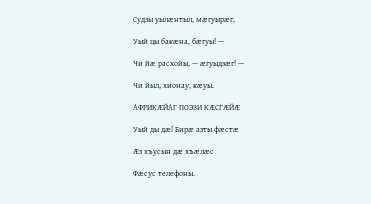Судзы уылæнтыл, мæгуырæг,

Уый цы бакæна, бæгуы! —

Чи йæ расхойы, — æгуыдзæг! —

Чи йыл, хионау, кæуы.

АФРИКÆЙАГ ПОЭЗИ КÆСГÆЙÆ

Уый ды дæ! Бирæ азты фæстæ

Æз хъусын дæ хъæлæс

Фæсус телефоны.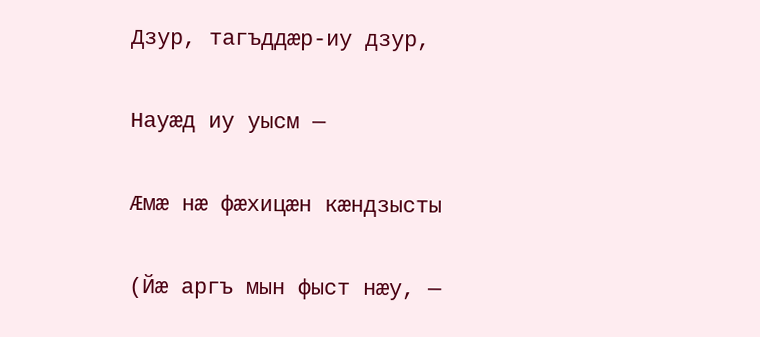Дзур, тагъддæр-иу дзур,

Науæд иу уысм —

Æмæ нæ фæхицæн кæндзысты

(Йæ аргъ мын фыст нæу, —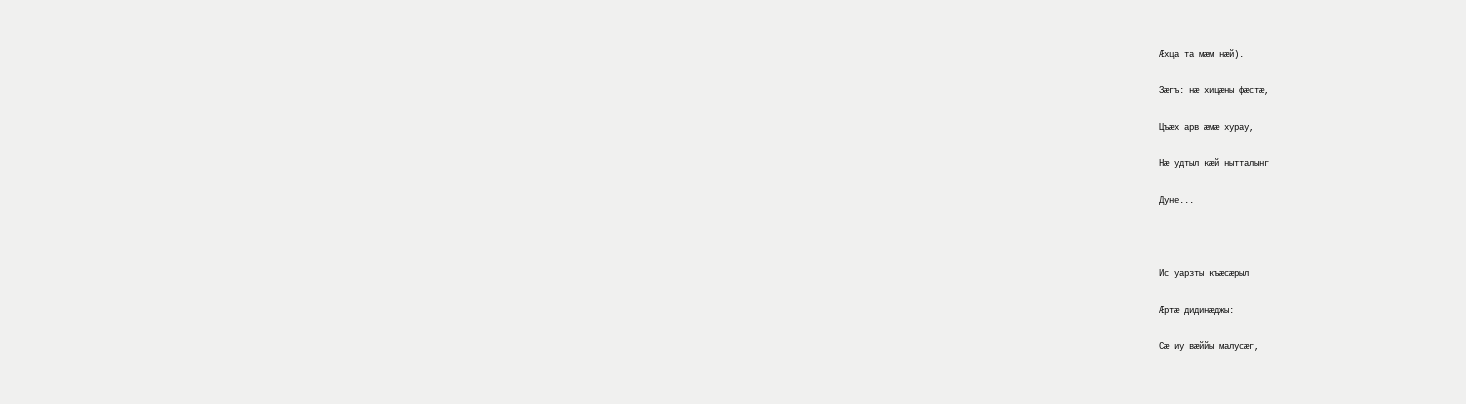Æхца та мæм нæй).

Зæгъ: нæ хицæны фæстæ,

Цъæх арв æмæ хурау,

Нæ удтыл кæй нытталынг

Дуне...



Ис уарзты къæсæрыл

Æртæ дидинæджы:

Сæ иу вæййы малусæг,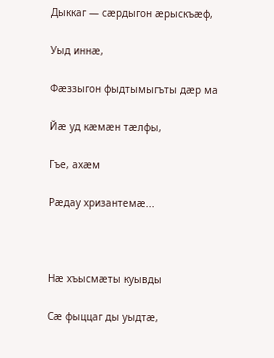Дыккаг — сæрдыгон æрыскъæф,

Уыд иннæ,

Фæззыгон фыдтымыгъты дæр ма

Йæ уд кæмæн тæлфы,

Гъе, ахæм

Рæдау хризантемæ...



Нæ хъысмæты куывды

Сæ фыццаг ды уыдтæ,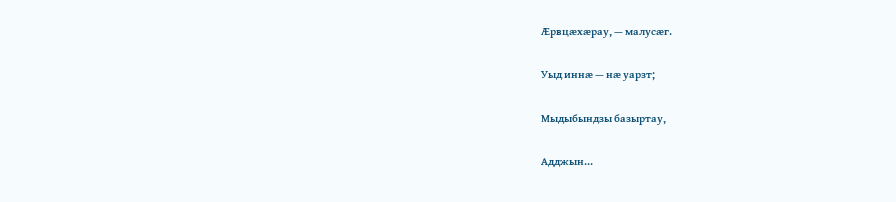Æрвцæхæрау, — малусæг.

Уыд иннæ — нæ уарзт;

Мыдыбындзы базыртау,

Адджын...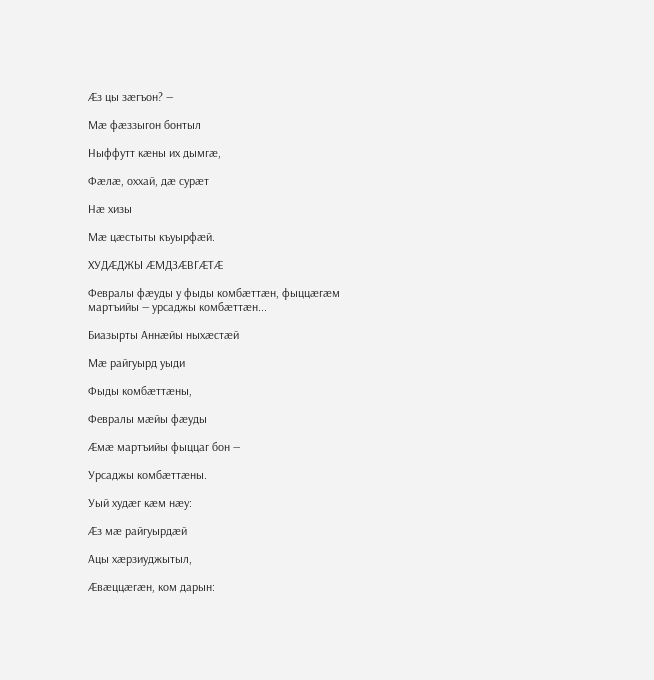Æз цы зæгъон? —

Мæ фæззыгон бонтыл

Ныффутт кæны их дымгæ,

Фæлæ, оххай, дæ сурæт

Нæ хизы

Мæ цæстыты къуырфæй.

ХУДÆДЖЫ ÆМДЗÆВГÆТÆ

Февралы фæуды у фыды комбæттæн, фыццæгæм мартъийы — урсаджы комбæттæн...

Биазырты Аннæйы ныхæстæй

Мæ райгуырд уыди

Фыды комбæттæны,

Февралы мæйы фæуды

Æмæ мартъийы фыццаг бон —

Урсаджы комбæттæны.

Уый худæг кæм нæу:

Æз мæ райгуырдæй

Ацы хæрзиуджытыл,

Æвæццæгæн, ком дарын: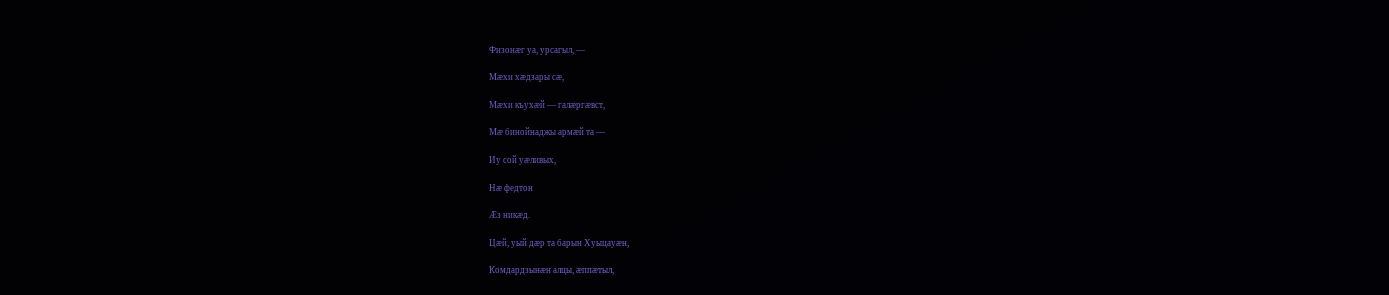Физонæг уа, урсагыл, —

Мæхи хæдзары сæ,

Мæхи къухæй — галæргæвст,

Мæ бинойнаджы армæй та —

Иу сой уæливых,

Нæ федтон

Æз никæд.

Цæй, уый дæр та барын Хуыцауæн,

Комдардзынæн алцы, æппæтыл,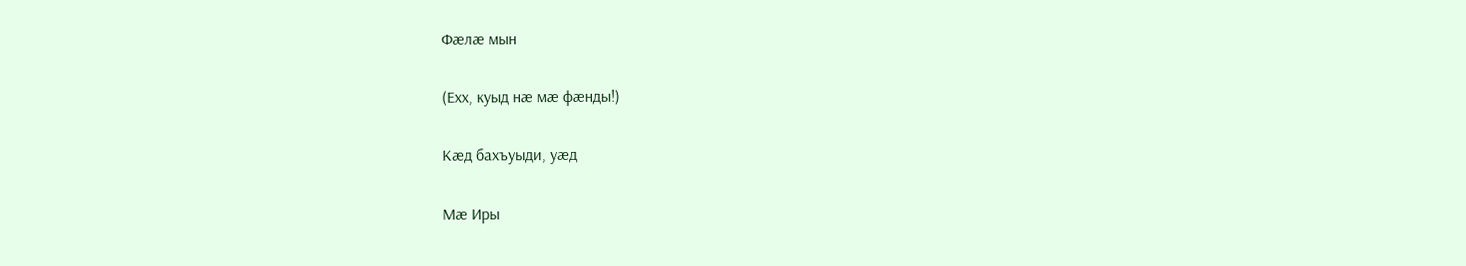Фæлæ мын

(Ехх, куыд нæ мæ фæнды!)

Кæд бахъуыди, уæд

Мæ Иры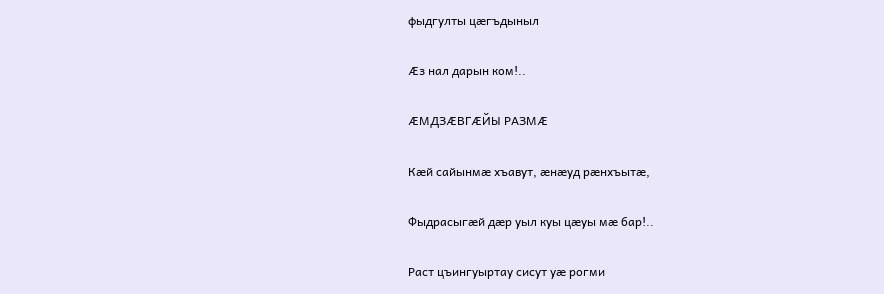фыдгулты цæгъдыныл

Æз нал дарын ком!..

ÆМДЗÆВГÆЙЫ РАЗМÆ

Кæй сайынмæ хъавут, æнæуд рæнхъытæ,

Фыдрасыгæй дæр уыл куы цæуы мæ бар!..

Раст цъингуыртау сисут уæ рогми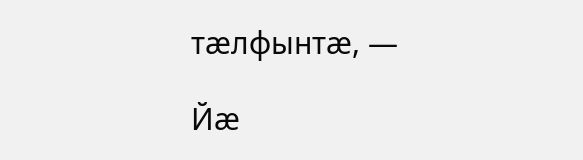тæлфынтæ, —

Йæ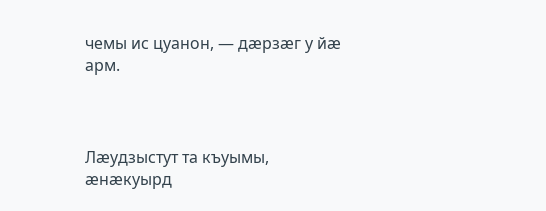чемы ис цуанон, — дæрзæг у йæ арм.



Лæудзыстут та къуымы, æнæкуырд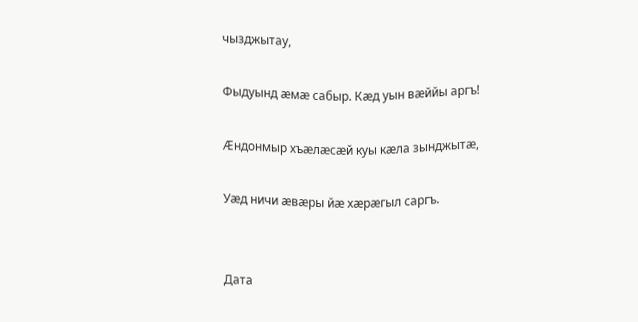чызджытау,

Фыдуынд æмæ сабыр. Кæд уын вæййы аргъ!

Æндонмыр хъæлæсæй куы кæла зынджытæ,

Уæд ничи æвæры йæ хæрæгыл саргъ.


Дата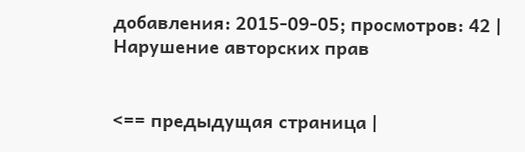добавления: 2015-09-05; просмотров: 42 | Нарушение авторских прав


<== предыдущая страница |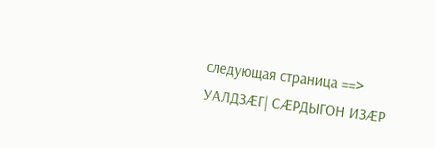следующая страница ==>
УАЛДЗÆГ| СÆРДЫГОН ИЗÆР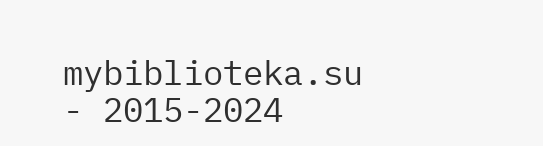mybiblioteka.su - 2015-2024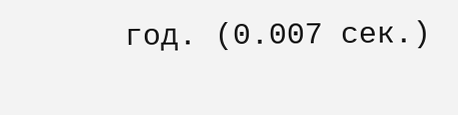год. (0.007 сек.)